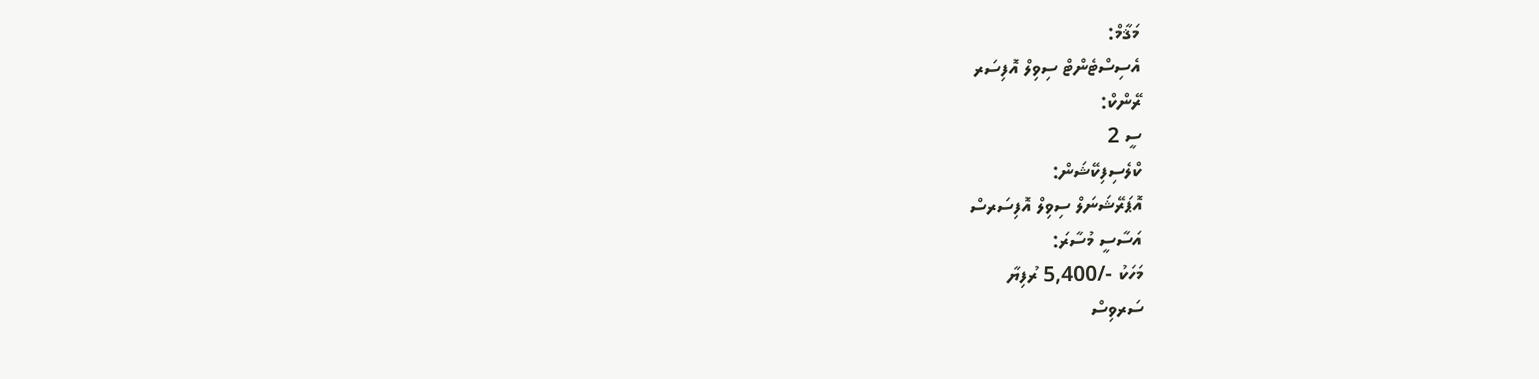މަޤާމް:
އެސިސްޓެންޓް ސިވިލް އޮފިސަރ
ރޭންކް:
ސީ 2
ކްލެސިފިކޭޝަން:
އޮޕަރޭޝަނަލް ސިވިލް އޮފިސަރސް
އަސާސީ މުސާރަ:
މަހަކު -/5,400 ރުފިޔާ
ސަރވިސް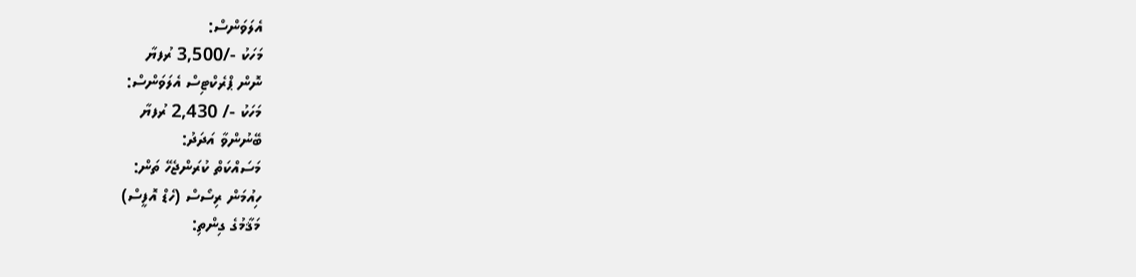އެލަވަންސް:
މަހަކު -/3,500 ރުފޔާ
ނޮން ޕްރެކްޓިސް އެލަވަންސް:
މަހަކު -/ 2,430 ރުފޔާ
ބޭނުންވާ އަދަދު:
މަސައްކަތް ކުރަންޖެހޭ ތަން:
ހިއުމަން ރިސޯސް (ހެޑް އޮފީސް)
މަޤާމުގެ ގިންތި: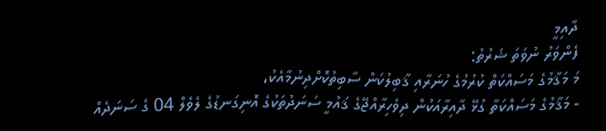ދާއިމީ
ފެންވަރު ނުވަތަ ޝަރުތު:
މަ މަޤާމުގެ މަސައްކަތް ކުރުމުގެ ހުނަރާއި ޤާބިލުކަން ސާބިތުކޮށްދިނުމާއެކު،
- މަޤާމުގެ މަސައްކަތާ ގުޅޭ ދާއިރާއަކުން ދިވެހިރާއްޖޭގެ ޤައުމީ ސަނަދުތަކުގެ އޮނިގަނޑުގެ ލެވެލް 04 ގެ ސަނަދެއް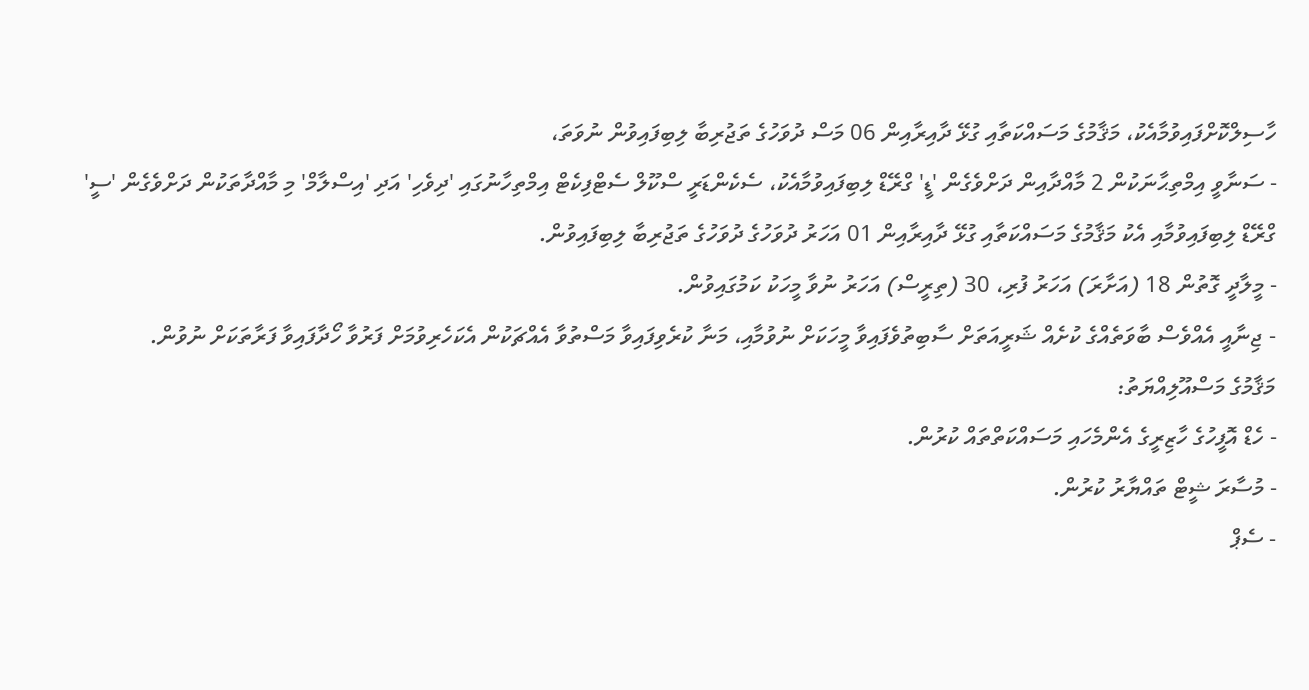ހާސިލްކޮށްފައިވުމާއެކު، މަޤާމުގެ މަސައްކަތާއި ގުޅޭ ދާއިރާއިން 06 މަސް ދުވަހުގެ ތަޖުރިބާ ލިބިފައިވުން ނުވަތަ،
- ސަނާވީ އިމްތިޙާނަކުން 2 މާއްދާއިން ދަށްވެގެން 'ޑީ' ގްރޭޑް ލިބިފައިވުމާއެކު، ސެކެންޑަރީ ސްކޫލް ސެޓްފިކެޓް އިމްތިހާނުގައި 'ދިވެހި' އަދި 'އިސްލާމް' މި މާއްދާތަކުން ދަށްވެގެން 'ސީ' ގްރޭޑް ލިބިފައިވުމާއި އެކު މަޤާމުގެ މަސައްކަތާއި ގުޅޭ ދާއިރާއިން 01 އަހަރު ދުވަހުގެ ދުވަހުގެ ތަޖުރިބާ ލިބިފައިވުން.
- މީލާދީ ގޮތުން 18 (އަށާރަ) އަހަރު ފުރި، 30 (ތިރީސް) އަހަރު ނުވާ މީހަކު ކަމުގައިވުން.
- ޖިނާއީ އެއްވެސް ބާވަތެއްގެ ކުށެއް ޝަރީއަތަށް ސާބިތުވެފައިވާ މީހަކަށް ނުވުމާއި، މަނާ ކުރެވިފައިވާ މަސްތުވާ އެއްޗަކުން އެކަހެރިވުމަށް ފަރުވާ ހޯދާފައިވާ ފަރާތަކަށް ނުވުން.
މަޤާމުގެ މަސްއޫލިއްޔަތު:
- ހެޑް އޮފީހުގެ ހާޒިރީގެ އެންމެހައި މަސައްކަތްތައް ކުރުން.
- މުސާރަ ޝީޓް ތައްޔާރު ކުރުން.
- ސެޕް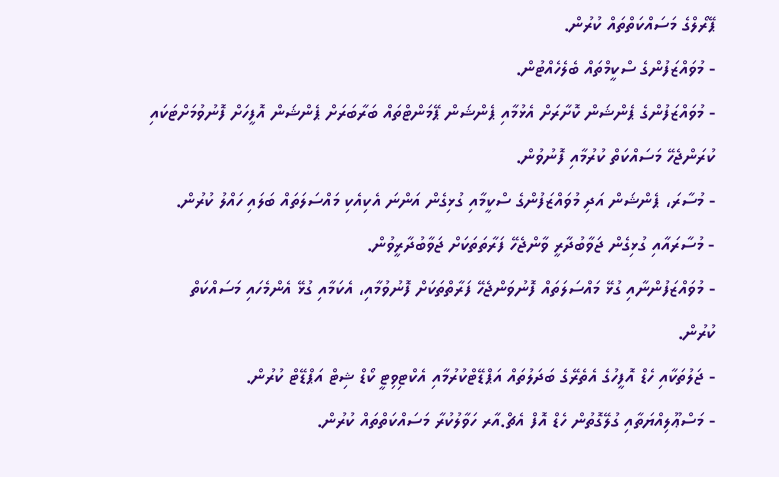ޕޭރޯލްގެ މަސައްކަތްތައް ކުރުން.
- މުވައްޒަފުންގެ ސްކީމްތައް ބެލެހެއްޓުން.
- މުވައްޒަފުންގެ ޕެންޝަން ކޮށާރަށް އެޅުމާއި ޕެންޝަން ޕޭމަންޓްތައް ބަރާބަރަށް ޕެންޝަން އޮފީހަށް ފޮނުވުމަށްޓަކައި ކުރަންޖެހޭ މަސައްކަތް ކުރުމާއި ފޮނުވުން.
- މުސާރަ، ޕެންޝަން އަދި މުވައްޒަފުންގެ ސްކީމާއި ގުޅިގެން އަންނަ އެކިއެކި މައްސަލަތައް ބަލައި ހައްލު ކުރުން.
- މުސާރައާއި ގުޅިގެން ޖަވާބުދާރީ ވާންޖެހޭ ފަރާތަތަކަށް ޖަވާބުދާރީވުން.
- މުވައްޒަފުންނާއި ގުޅޭ މައްސަލަތައް ފޮނުވަންޖެހޭ ފަރާތްތަކަށް ފޮނުވުމާއި، އެކަމާއި ގުޅޭ އެންމެހައި މަސައްކަތް ކުރުން.
- ޖަލުތަކާއި ހެޑް އޮފީހުގެ އެތެރޭގެ ބަދަލުތައް އަޕްޑޭޓްކުރުމާއި އެކްޓިވިޓީ ކޯޑް ޝިޓް އަޕްޑޭޓް ކުރުން.
- މަސްޢޫލިއްޔަތާއި ގުލޭގޮތުން ހެޑް އޮފް އެޗް.އާރ ހަވާލުކުރާ މަސައްކަތްތައް ކުރުން.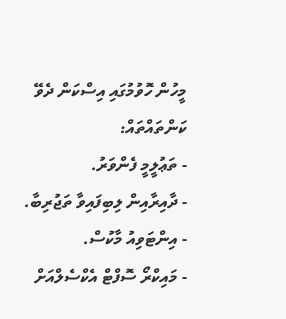މީހުން ހޮވުމުގައި އިސްކަން ދެވޭ ކަންތައްތައް:
- ތަޢުލީމީ ފެންވަރު.
- ދާއިރާއިން ލިބިފައިވާ ތަޖުރިބާ.
- އިންޓަވިއު މާކުސް.
- މައިކްރޯ ސޮފްޓް އެކްސެލްއަށް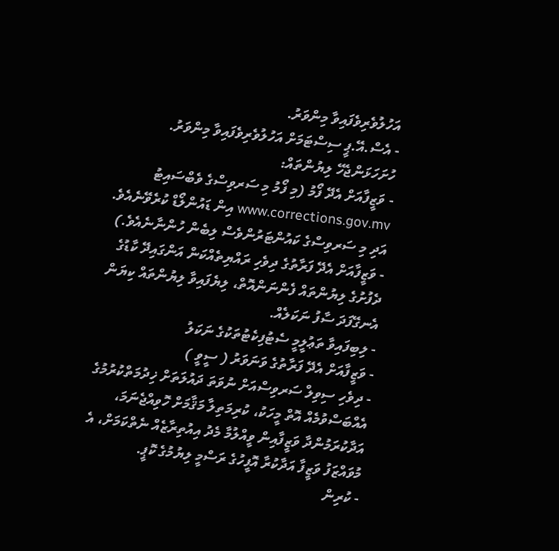އަހުލުވެރިވެފައިވާ މިންވަރު.
- އެސް.އޭ.ޕީ ސިސްޓަމަށް އަހުލުވެރިވެފައިވާ މިންވަރު.
ހުށަހަޅަންޖެހޭ ލިޔުންތައް:
- ވަޒީފާއަށް އެދޭ ފޯމު (މި ފޯމު މި ސަރވިސްގެ ވެބްސައިޓު www.corrections.gov.mv އިން ޑައުންލޯޑް ކުރެވޭނެއެވެ. އަދި މި ސަރވިސްގެ ކައުންޓަރުންވެސް ލިބެން ހުންނާނެއެވެ.)
- ވަޒީފާއަށް އެދޭ ފަރާތުގެ ދިވެހި ރައްޔިތެއްކަން އަންގައިދޭ ކާޑުގެ ދެފުށުގެ ލިޔުންތައް ފެންނަންއޮތް، ލިޔެފައިވާ ލިޔުންތައް ކިޔަން އެނގޭފަދަ ސާފު ނަކަލެއް.
- ލިބިފައިވާ ތަޢުލީމީ ސެޓުފިކެޓުތަކުގެ ނަކަލު
- ވަޒީފާއަށް އެދޭ ފަރާތުގެ ވަނަވަރު ( ސީވީ )
- ދިވެހި ސިވިލް ސަރވިސްއަށް ނުވަތަ ދައުލަތަށް ޚިދުމަތްކުރުމުގެ އެއްބަސްވުމެއް އޮތް މީހަކު، ކުރިމަތިލާ މަޤާމަށް ހޮވިއްޖެނަމަ، އަދާކުރަމުންދާ ވަޒީފާއިން ވީއްލުމާ މެދު އިއުތިރާޒެއް ނެތްކަމަށް، އެ މުވައްޒަފު ވަޒީފާ އަދާކުރާ އޮފީހުގެ ރަސްމީ ލިޔުމުގެ ކޮޕީ.
- ކުރިން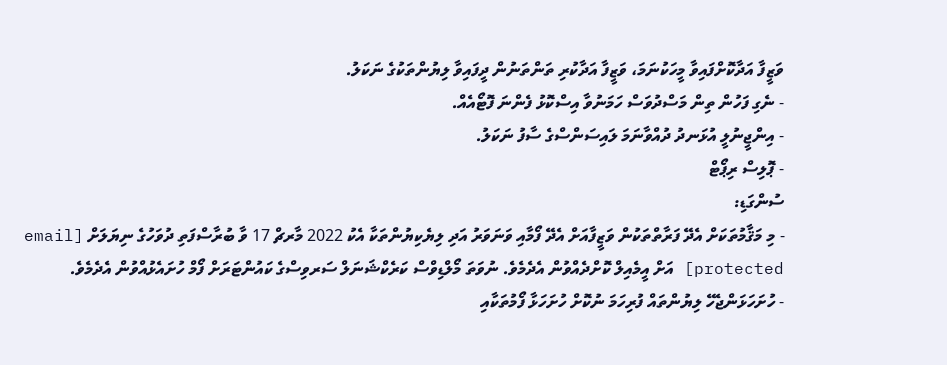ވަޒީފާ އަދާކޮށްފައިވާ މީހަކުނަމަ، ވަޒީފާ އަދާކުރި ތަންތަނުން ދީފައިވާ ލިޔުންތަކުގެ ނަކަލު.
- ނެގި ފަހުން ތިން މަސްދުވަސް ހަމަނުވާ އިސްކޮޅު ފެންނަ ފޮޓޯއެއް.
- އިންޖީނުލީ އުޅަނދު ދުއްވާނަމަ ލައިސަންސްގެ ސާފު ނަކަލު.
- ޕޮލިސް ރިޕޯޓް
ސުންގަޑި:
- މި މަޤާމުތަކަށް އެދޭ ފަރާތްތަކުން ވަޒީފާއަށް އެދޭ ފޯމާއި ވަނަވަރު އަދި ލިޔެކިޔުންތަކާ އެކު 2022 މާރޗް 17 ވާ ބުރާސްފަތި ދުވަހުގެ ނިޔަލަށް [email protected] އަށް އީމެއިލް ކޮށްދެއްވުން އެދެމެވެ. ނުވަތަ މޯލްޑިވްސް ކަރެކްޝަނަލް ސަރވިސްގެ ކައުންޓަރަށް ފޯމް ހުށައެޅުއްވުން އެދެމެވެ.
- ހުށަހަޅަންޖެހޭ ލިޔުންތައް ފުރިހަމަ ނުކޮށް ހުށަހަޅާ ފޯމުތަކާއި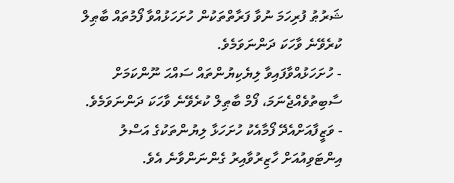ޝަރުޠު ފުރިހަމަ ނުވާ ފަރާތްތަކުން ހުށަހަޅުއްވާ ފޯމުތައް ބާޠިލް ކުރެވޭނެ ވާހަކަ ދަންނަވަމެވެ.
- ހުށަހަޅުއްވާފައިވާ ލިޔެކިޔުންތައް ސައްޙަ ނޫންކަމަށް ސާބިތުވެއްޖެނަމަ، ފޯމް ބާޠިލް ކުރެވޭނެ ވާހަކަ ދަންނަވަމެވެ.
- ވަޒީފާއަށްއެދޭ ފޯމާއެކު ހުށަހަޅާ ލިޔުންތަކުގެ އަސްލު އިންޓަވިއުއަށް ހާޒިރުވާއިރު ގެންނަންވާނެ އެވެ.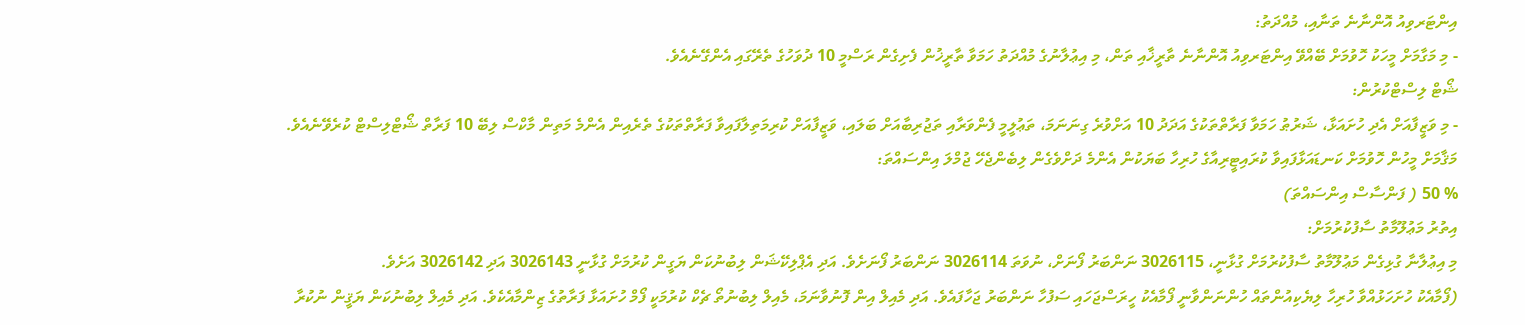އިންޓަރވިއު އޮންނާނެ ތަނާއި، މުއްދަތު:
- މި މަގާމަށް މީހަކު ހޮވުމަށް ބޭއްވޭ އިންޓަރވިއު އޮންނާނެ ތާރީޚާއި ތަން، މި އިޢުލާނުގެ މުއްދަތު ހަމަވާ ތާރީޚުން ފެށިގެން ރަސްމީ 10 ދުވަހުގެ ތެރޭގައި އެންގޭނެއެވެ.
ޝޯޓް ލިސްޓްކުރުން:
- މި ވަޒީފާއަށް އެދި ހުށައަޅާ، ޝަރުޠު ހަމަވާ ފަރާތްތަކުގެ އަދަދު 10 އަށްވުރެ ގިނަނަމަ، ތަޢުލީމީ ފެންވަރާއި ތަޖުރިބާއަށް ބަލައި، ވަޒީފާއަށް ކުރިމަތިލާފައިވާ ފަރާތްތަކުގެ ތެރެއިން އެންމެ މަތިން މާކްސް ލިބޭ 10 ފަރާތް ޝޯޓްލިސްޓް ކުރެވޭނެއެވެ.
މަޤާމަށް މީހުން ހޮވުމަށް ކަނޑައަޅާފައިވާ ކުރައިޓީރިއާގެ ހުރިހާ ބަޔަކުން އެންމެ ދަށްވެގެން ލިބެންޖެހޭ ޖުމްލަ އިންސައްތަ:
% 50 ( ފަންސާސް އިންސައްތަ)
އިތުރު މަޢުލޫމާތު ސާފުކުރުމަށް:
މި އިޢުލާނާ ގުޅިގެން މަޢުލޫމާތު ސާފުކުރުމަށް ގުޅާނީ، 3026115 ނަންބަރު ފޯނަށް، ނުވަތަ 3026114 ނަންބަރު ފޯނަށެވެ. އަދި އެޕްލިކޭޝަން ލިބުނުކަން ޔަގީން ކުރުމަށް ގުޅާނީ 3026143 އަދި 3026142 އަށެވެ.
(ފޯމާއެކު ހުށަހަޅުއްވާ ހުރިހާ ލިޔެކިއުންތައް ހުންނަންވާނީ ފޯމާއެކު ހީރަސްޖަހައި ސަފުހާ ނަންބަރު ޖަހާފައެވެ. އަދި މެއިލް އިން ފޮނުވާނަމަ، މެއިލް ލިބުނުތޯ ޗެކް ކުރުމަކީ ފޯމް ހުށައަޅާ ފަރާތުގެ ޒިންމާއެކެވެ. އަދި މެއިލް ލިބުނުކަން ޔަޤީން ނުކުރާ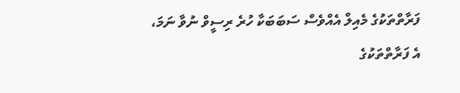ފަރާތްތަކުގެ މެއިލް އެއްވެސް ސަބަބަކާ ހުރެ ރިސީވް ނުވާ ނަމަ، އެ ފަރާތްތަކުގެ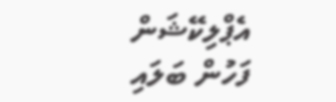އެޕްލިކޭޝަން ފަހުން ބަލައި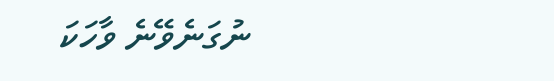ނުގަނެވޭނެ ވާހަކަ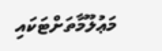މަޢުލޫމާތަށްޓަކައި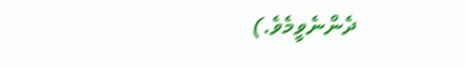ދެންނެވީމެވެ.)